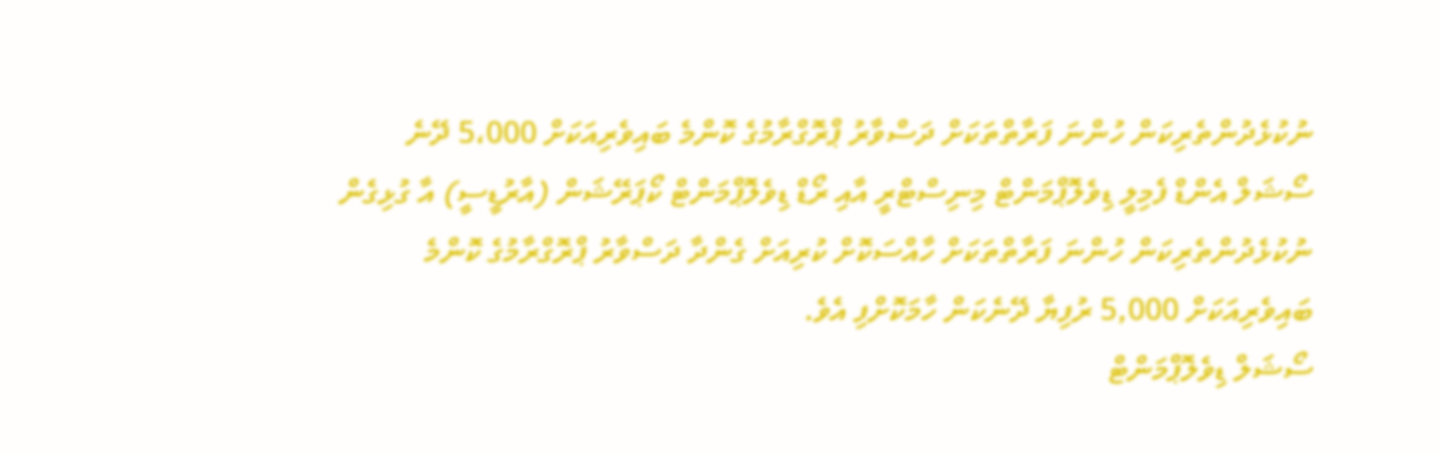ނުކުޅެދުންތެރިކަން ހުންނަ ފަރާތްތަކަށް ދަސްވާރު ޕްރޮގްރާމުގެ ކޮންމެ ބައިވެރިއަކަށް 5،000 ދޭނެ
ސޯޝަލް އެންޑް ފެމިލީ ޑިވެލޮޕްމަންޓް މިނިސްޓްރީ އާއި ރޯޑް ޑިވެލޮޕްމަންޓް ކޯޕަރޭޝަން (އާރުޑީސީ) އާ ގުޅިގެން ނުކުޅެދުންތެރިކަން ހުންނަ ފަރާތްތަކަށް ހާއްސަކޮށް ކުރިއަށް ގެންދާ ދަސްވާރު ޕްރޮގްރާމުގެ ކޮންމެ ބައިވެރިއަކަށް 5,000 ރުފިޔާ ދޭނެކަން ހާމަކޮށްފި އެވެ.
ސޯޝަލް ޑިވެލޮޕްމަންޓް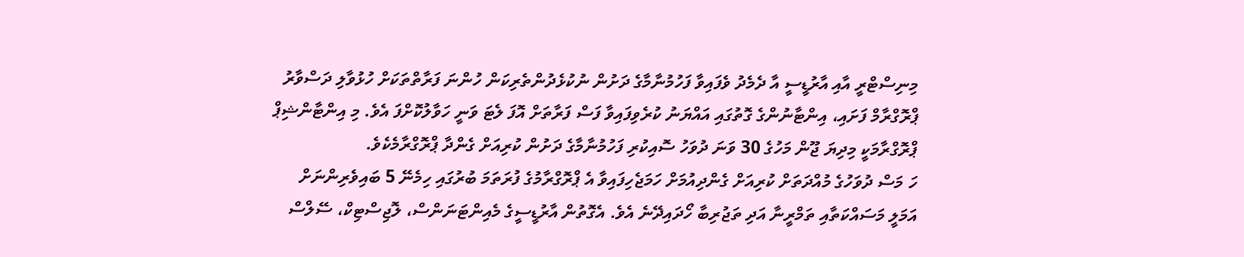މިނިސްޓްރީ އާއި އާރުޑީސީ އާ ދެމެދު ވެފައިވާ ފަހުމުނާމާގެ ދަށުން ނުކުޅެދުންތެރިކަން ހުންނަ ފަރާތްތަކަށް ހުޅުވާލި ދަސްވާރު ޕްރޮގްރާމް ފަށައި، އިންޓާނުންގެ ގޮތުގައި އައްޔަނު ކުރެވިފައިވާ ފަސް ފަރާތަށް އޮފަ ލެޓަ ވަނީ ހަވާލުކޮށްފަ އެވެ. މި އިންޓާންޝިޕް ޕްރޮގްރާމަކީ މިދިޔަ ޖޫން މަހުގެ 30 ވަނަ ދުވަހު ސޮއިކުރި ފަހުމުނާމާގެ ދަށުން ކުރިއަށް ގެންދާ ޕްރޮގްރާމެކެވެ.
ހަ މަސް ދުވަހުގެ މުއްދަތަށް ކުރިއަށް ގެންދިއުމަށް ހަމަޖެހިފައިވާ އެ ޕްރޮގްރާމުގެ ފުރަތަމަ ބުރުގައި ހިމެނޭ 5 ބައިވެރިންނަށް އަމަލީ މަސައްކަތާއި ތަމްރީނާ އަދި ތަޖުރިބާ ހޯދައިދޭނެ އެވެ. އެގޮތުން އާރުޑީސީގެ މެއިންޓަނަންސް، ލޮޖިސްޓިކް، ސޭލްސް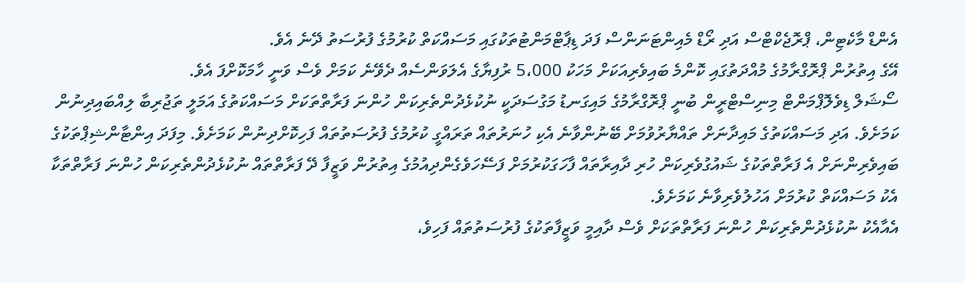އެންޑް މާކެޓިން، ޕްރޮޖެކްޓްސް އަދި ރޯޑް މެއިންޓަނަންސް ފަދަ ޑިޕާޓްމަންޓުތަކުގައި މަސައްކަތް ކުރުމުގެ ފުރުސަތު ދޭނެ އެވެ.
އޭގެ އިތުރުން ޕްރޮގްރާމުގެ މުއްދަތުގައި ކޮންމެ ބައިވެރިއަކަށް މަހަކު 5،000 ރުފިޔާގެ އެލަވަންސެއް ދެވޭނެ ކަމަށް ވެސް ވަނީ ހާމަކޮށްފަ އެވެ.
ސޯޝަލް ޑިވެލޮޕްމަންޓް މިނިސްޓްރީން ބުނީ ޕްރޮގްރާމުގެ މައިގަނޑު މަގުސަދަކީ ނުކުޅެދުންތެރިކަން ހުންނަ ފަރާތްތަކަށް މަސައްކަތުގެ އަމަލީ ތަޖުރިބާ ލިއްބައިދިނުން ކަމަށެވެ. އަދި މަސައްކަތުގެ މައިދާނަށް ތައްޔާރުވުމަށް ބޭނުންވާނެ އެކި ހުނަރުތައް ތަރައްގީ ކުރުމުގެ ފުރުސަތުތައް ފަހިކޮށްދިނުން ކަމަށެވެ. މިފަދަ އިންޓާންޝިޕްތަކުގެ ބައިވެރިންނަށް އެ ފަރާތްތަކުގެ ޝައުގުވެރިކަން ހުރި ދާއިރާތައް ފާހަގަކުރުމަށް ފަސޭހަވެގެންދިއުމުގެ އިތުރުން ވަޒީފާ ދޭ ފަރާތްތައް ނުކުޅެދުންތެރިކަން ހުންނަ ފަރާތްތަކާ އެކު މަސައްކަތް ކުރުމަށް އަހުލުވެރިވާނެ ކަމަށެވެ.
އެއާއެކު ނުކުޅެދުންތެރިކަން ހުންނަ ފަރާތްތަކަށް ވެސް ދާއިމީ ވަޒީފާތަކުގެ ފުރުސަތުތައް ފަހިވެ،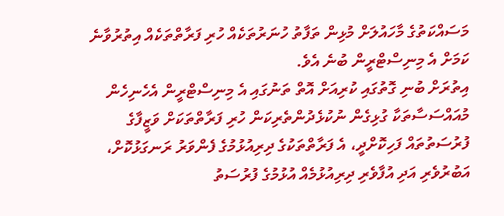މަސައްކަތުގެ މާހައުލަށް މުޅިން ތަފާތު ހުނަރުތަކެއް ހުރި ފަރާތްތަކެއް އިތުރުވާނެ ކަމަށް އެ މިނިސްޓްރީން ބުނެ އެވެ.
އިތުރަށް ބުނި ގޮތުގައި ކުރިއަށް އޮތް ތަނުގައި އެ މިނިސްޓްރީން އެހެނިހެން މުއައްސަސާތަކާ ގުޅިގެން ނުކުޅެދުންތެރިކަން ހުރި ފަރާތްތަކަށް ވަޒީފާގެ ފުރުސަތުތައް ފަހިކޮށްދީ، އެ ފަރާތްތަކުގެ ދިރިއުޅުމުގެ ފެންވަރު ރަނގަޅުކޮށް، އަބުރުވެރި އަދި އުފާވެރި ދިރިއުޅުމެއް އުޅުމުގެ ފުރުސަތު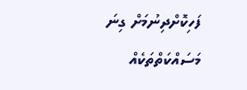ފަހިކޮށްދިނުމަށް ގިނަ މަސައްކަތްތަކެއް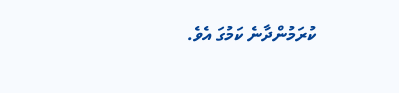ކުރަމުންދާނެ ކަމުގަ އެވެ.